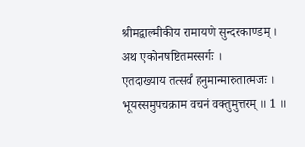श्रीमद्वाल्मीकीय रामायणे सुन्दरकाण्डम् ।
अथ एकोनषष्टितमस्सर्गः ।
एतदाख्याय तत्सर्वं हनुमान्मारुतात्मजः ।
भूयस्समुपचक्राम वचनं वक्तुमुत्तरम् ॥ 1 ॥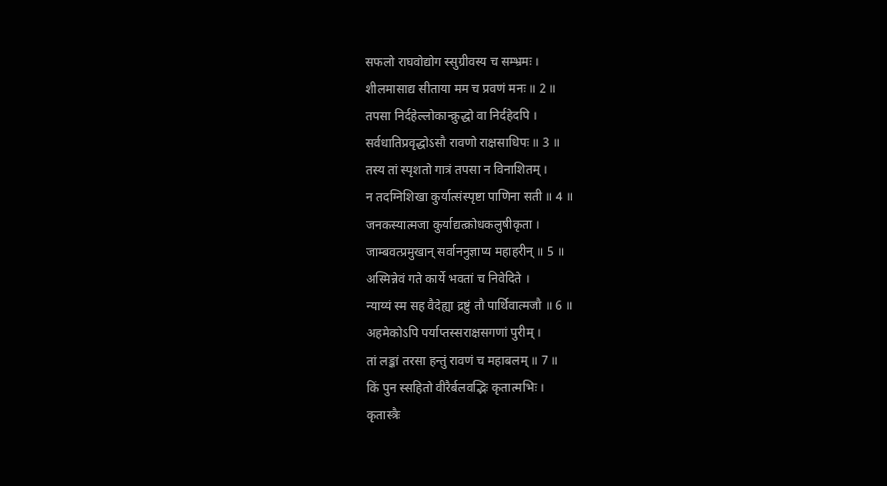सफलो राघवोद्योग स्सुग्रीवस्य च सम्भ्रमः ।
शीलमासाद्य सीताया मम च प्रवणं मनः ॥ 2 ॥
तपसा निर्दहेल्लोकान्क्रुद्धो वा निर्दहेदपि ।
सर्वधातिप्रवृद्धोऽसौ रावणो राक्षसाधिपः ॥ 3 ॥
तस्य तां स्पृशतो गात्रं तपसा न विनाशितम् ।
न तदग्निशिखा कुर्यात्संस्पृष्टा पाणिना सती ॥ 4 ॥
जनकस्यात्मजा कुर्याद्यत्क्रोधकलुषीकृता ।
जाम्बवत्प्रमुखान् सर्वाननुज्ञाप्य महाहरीन् ॥ 5 ॥
अस्मिन्नेवं गते कार्ये भवतां च निवेदिते ।
न्याय्यं स्म सह वैदेह्या द्रष्टुं तौ पार्थिवात्मजौ ॥ 6 ॥
अहमेकोऽपि पर्याप्तस्सराक्षसगणां पुरीम् ।
तां लङ्कां तरसा हन्तुं रावणं च महाबलम् ॥ 7 ॥
किं पुन स्सहितो वीरैर्बलवद्भिः कृतात्मभिः ।
कृतास्त्रैः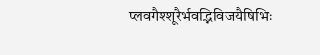प्लवगैश्शूरैर्भवद्भिविजयैषिभिः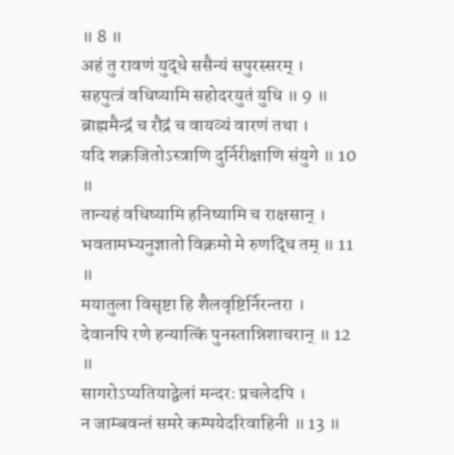॥ 8 ॥
अहं तु रावणं युद्धे ससैन्यं सपुरस्सरम् ।
सहपुत्त्रं वधिष्यामि सहोदरयुतं युधि ॥ 9 ॥
ब्राह्ममैन्द्रं च रौद्रं च वायव्यं वारणं तथा ।
यदि शक्रजितोऽस्त्राणि दुर्निरीक्षाणि संयुगे ॥ 10 ॥
तान्यहं वधिष्यामि हनिष्यामि च राक्षसान् ।
भवतामभ्यनुज्ञातो विक्रमो मे रुणद्धि तम् ॥ 11 ॥
मयातुला विसृष्टा हि शैलवृष्टिर्निरन्तरा ।
देवानपि रणे हन्यात्किं पुनस्तान्निशाचरान् ॥ 12 ॥
सागरोऽप्यतियाद्वेलां मन्दरः प्रचलेदपि ।
न जाम्बवन्तं समरे कम्पयेदरिवाहिनी ॥ 13 ॥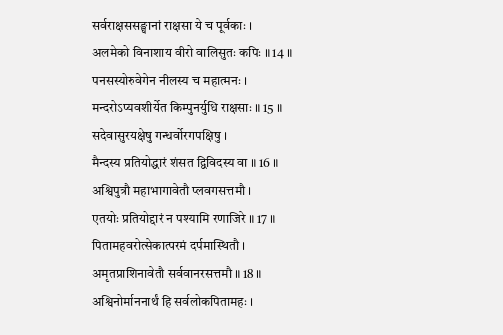सर्वराक्षससङ्घानां राक्षसा ये च पूर्वकाः ।
अलमेको विनाशाय वीरो वालिसुतः कपिः ॥ 14 ॥
पनसस्योरुवेगेन नीलस्य च महात्मनः ।
मन्दरोऽप्यवशीर्येत किम्पुनर्युधि राक्षसाः ॥ 15 ॥
सदेवासुरयक्षेषु गन्धर्वोरगपक्षिषु ।
मैन्दस्य प्रतियोद्धारं शंसत द्विविदस्य वा ॥ 16 ॥
अश्विपुत्रौ महाभागावेतौ प्लवगसत्तमौ ।
एतयोः प्रतियोद्दारं न पश्यामि रणाजिरे ॥ 17 ॥
पितामहवरोत्सेकात्परमं दर्पमास्थितौ ।
अमृतप्राशिनावेतौ सर्ववानरसत्तमौ ॥ 18 ॥
अश्विनोर्माननार्थं हि सर्वलोकपितामहः ।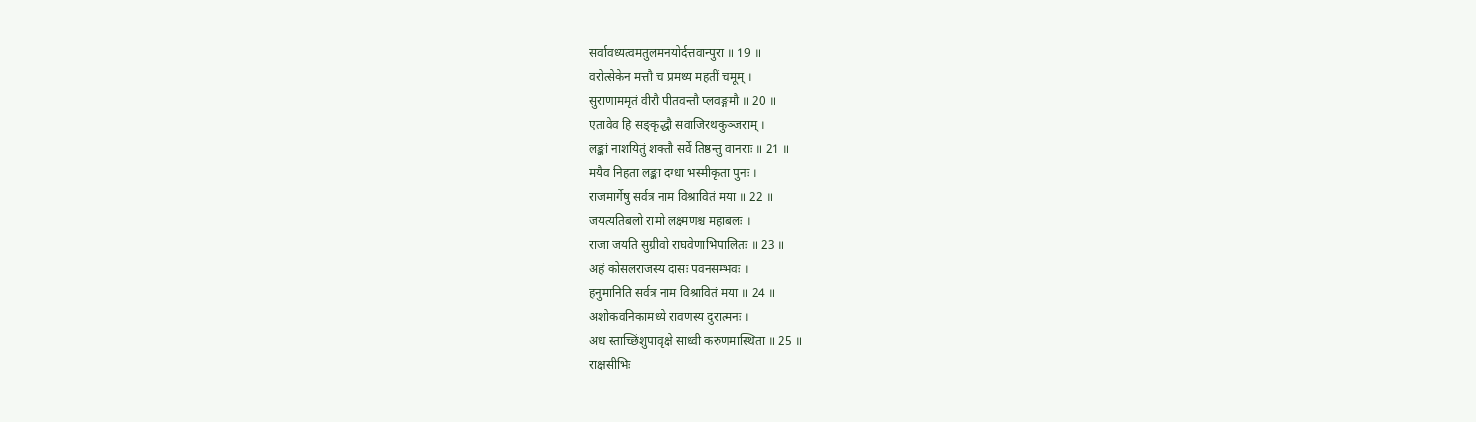सर्वावध्यत्वमतुलमनयोर्दत्तवान्पुरा ॥ 19 ॥
वरोत्सेकेन मत्तौ च प्रमथ्य महतीं चमूम् ।
सुराणाममृतं वीरौ पीतवन्तौ प्लवङ्गमौ ॥ 20 ॥
एतावेव हि सङ्कृद्धौ सवाजिरथकुञ्जराम् ।
लङ्कां नाशयितुं शक्तौ सर्वे तिष्ठन्तु वानराः ॥ 21 ॥
मयैव निहता लङ्का दग्धा भस्मीकृता पुनः ।
राजमार्गेषु सर्वत्र नाम विश्रावितं मया ॥ 22 ॥
जयत्यतिबलो रामो लक्ष्मणश्च महाबलः ।
राजा जयति सुग्रीवो राघवेणाभिपालितः ॥ 23 ॥
अहं कोसलराजस्य दासः पवनसम्भवः ।
हनुमानिति सर्वत्र नाम विश्रावितं मया ॥ 24 ॥
अशोकवनिकामध्ये रावणस्य दुरात्मनः ।
अध स्ताच्छिंशुपावृक्षे साध्वी करुणमास्थिता ॥ 25 ॥
राक्षसीभिः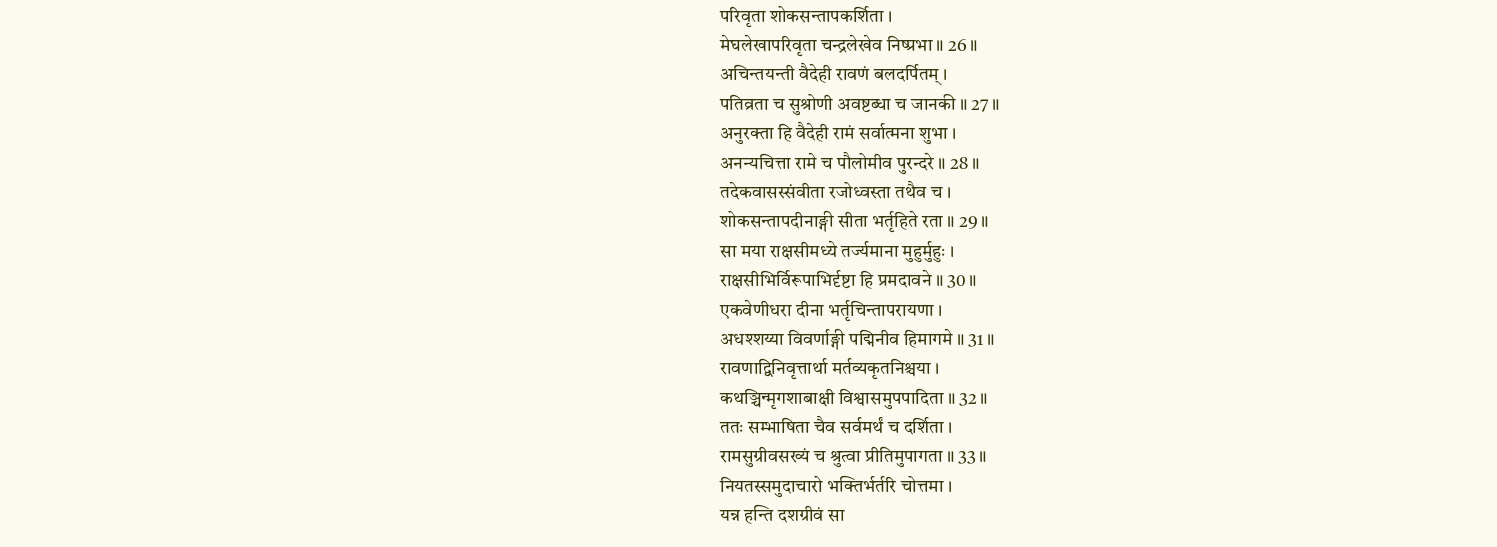परिवृता शोकसन्तापकर्शिता ।
मेघलेखापरिवृता चन्द्रलेखेव निष्प्रभा ॥ 26 ॥
अचिन्तयन्ती वैदेही रावणं बलदर्पितम् ।
पतिव्रता च सुश्रोणी अवष्टब्धा च जानकी ॥ 27 ॥
अनुरक्ता हि वैदेही रामं सर्वात्मना शुभा ।
अनन्यचित्ता रामे च पौलोमीव पुरन्दरे ॥ 28 ॥
तदेकवासस्संवीता रजोध्वस्ता तथैव च ।
शोकसन्तापदीनाङ्गी सीता भर्तृहिते रता ॥ 29 ॥
सा मया राक्षसीमध्ये तर्ज्यमाना मुहुर्मुहुः ।
राक्षसीभिर्विरूपाभिर्दृष्टा हि प्रमदावने ॥ 30 ॥
एकवेणीधरा दीना भर्तृचिन्तापरायणा ।
अधश्शय्या विवर्णाङ्गी पद्मिनीव हिमागमे ॥ 31 ॥
रावणाद्विनिवृत्तार्था मर्तव्यकृतनिश्चया ।
कथञ्चिन्मृगशाबाक्षी विश्वासमुपपादिता ॥ 32 ॥
ततः सम्भाषिता चैव सर्वमर्थं च दर्शिता ।
रामसुग्रीवसख्यं च श्रुत्वा प्रीतिमुपागता ॥ 33 ॥
नियतस्समुदाचारो भक्तिर्भर्तरि चोत्तमा ।
यन्न हन्ति दशग्रीवं सा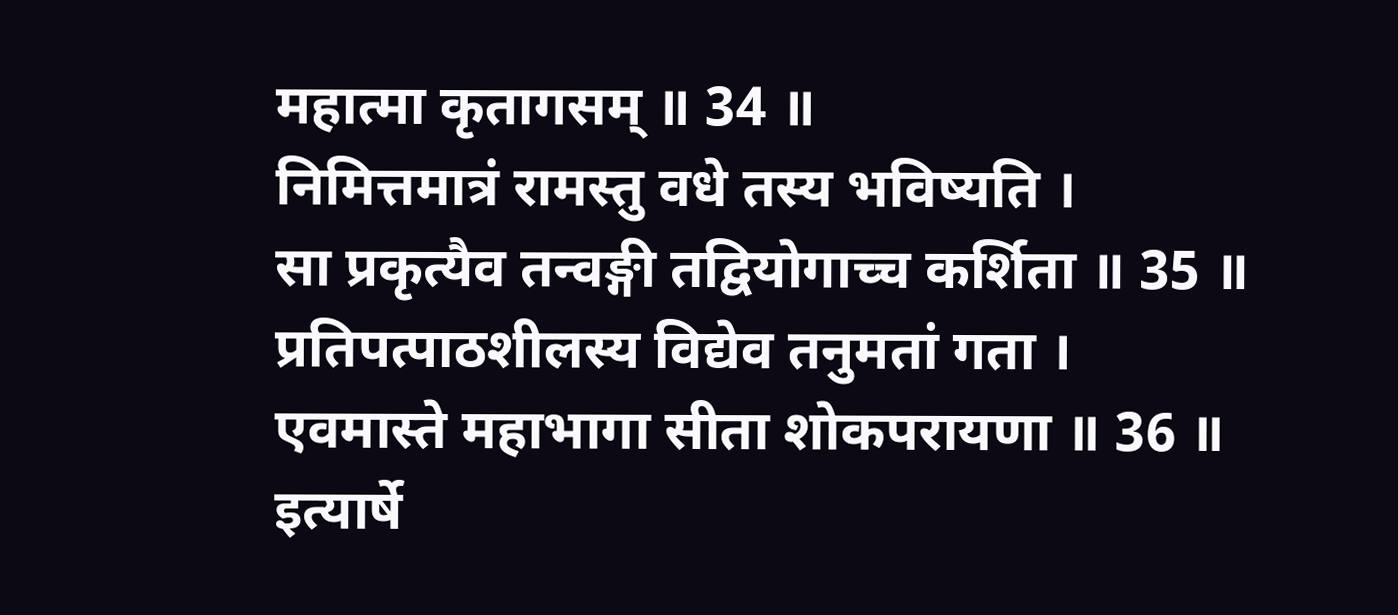महात्मा कृतागसम् ॥ 34 ॥
निमित्तमात्रं रामस्तु वधे तस्य भविष्यति ।
सा प्रकृत्यैव तन्वङ्गी तद्वियोगाच्च कर्शिता ॥ 35 ॥
प्रतिपत्पाठशीलस्य विद्येव तनुमतां गता ।
एवमास्ते महाभागा सीता शोकपरायणा ॥ 36 ॥
इत्यार्षे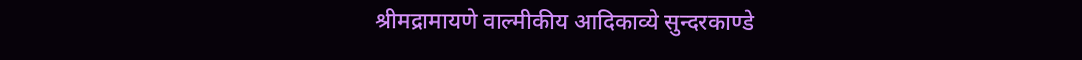श्रीमद्रामायणे वाल्मीकीय आदिकाव्ये सुन्दरकाण्डे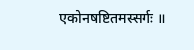एकोनषष्टितमस्सर्गः ॥